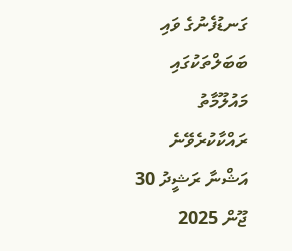ގަނޑުފެނުގެ ވައި ބަބަލްތަކުގައި މައުލޫމާތު ރައްކާކުރެވޭނެ
އަޝްނާ ރަޝީދު 30 ޖޫން 2025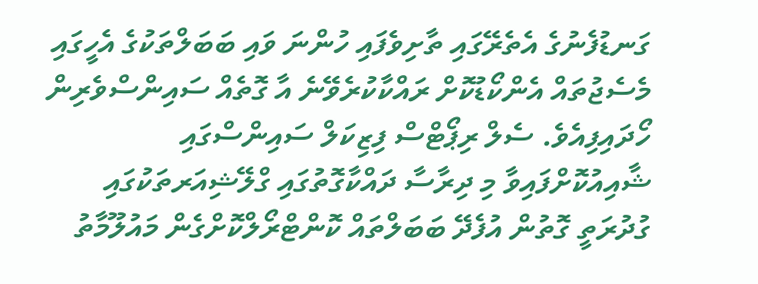ގަނޑުފެނުގެ އެތެރޭގައި ތާށިވެފައި ހުންނަ ވައި ބަބަލްތަކުގެ އެހީގައި މެސެޖުތައް އެންކޯޑުކޮށް ރައްކާކުރެވޭނެ އާ ގޮތެއް ސައިންސްވެރިން ހޯދައިފިއެވެ. ސެލް ރިޕޯޓްސް ފިޒިކަލް ސައިންސްގައި ޝާއިއުކޮށްފައިވާ މި ދިރާސާ ދައްކާގޮތުގައި ގްލޭޝިއަރތަކުގައި ގުދުރަތީ ގޮތުން އުފެދޭ ބަބަލްތައް ކޮންޓްރޯލްކޮށްގެން މައުލޫމާތު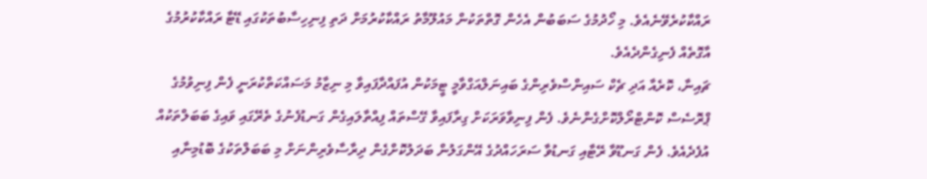ރައްކާކުރެވޭނެއެވެ. މި ހޯދުމުގެ ސަބަބުން އެހެން ގޮތްތަކުން މައުލޫމާތު ރައްކާކުރުމަށް ދަތި ފިނިހިސާބުތަކުގައި ޑޭޓާ ރައްކާކުރުމުގެ އާގޮތެއް ފެނިގެންދެއެވެ.
ޗައިނާ، ކޮރެއާ އަދި ޗެކް ސައިންސްވެރިންގެ ބައިނަލްއަގްވާމީ ޓީމަކުން އުފައްދާފައިވާ މި ނިޒާމު މަސައްކަތްކުރަނީ ފެން ފިނިވުމުގެ ޕްރޮސެސް ކޮންޓްރޯލްކޮށްގެންނެވެ. ފެން ފިނިވާވަރަކަށް ގިރާފައިވާ ގޭސްތައް ފިއްތާލައިގެން ގަނޑުފެނުގެ ތެރޭގައި ވައިގެ ބަބަލްތަކުއް އުފެދެއެވެ. ފެން ގަނޑޫވާ ރޭޓާއި ގަނޑުވާ ސަރަހައްދުގެ އޭންގަލުން ބަދަލުކޮށްގެން ދިރާސާވެރިންނަށް މި ބަބަލްތަކުގެ ބޮޑުމިނާއި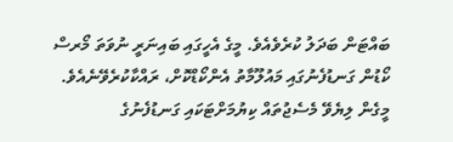ބައްޓަން ބަދަލު ކުރެވެއެވެ. މީގެ އެހީގައި ބައިނަރީ ނުވަތަ މޯރސް ކޯޑުން ގަނޑުފެނުގައި މައުލޫމާތު އެންކޯޑްކޮށް، ރައްކާކުރެވޭނެއެވެ.
މީގެން ލިޔެވޭ މެސެޖުތައް ކިޔުމަށްޓަކައި ގަނޑުފެނުގެ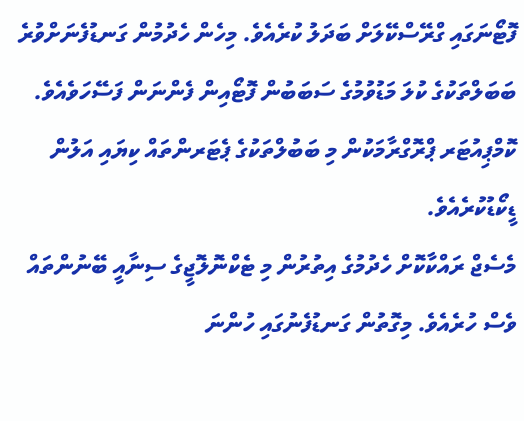ފޮޓޯނަގައި ގްރޭސްކޭލަށް ބަދަލު ކުރެއެވެ. މިހެން ހެދުމުން ގަނޑުފެނަށްވުރެ ބަބަލްތަކުގެ ކުލަ މަޑުވުމުގެ ސަބަބުން ފޮޓޯއިން ފެންނަން ފަސޭހަވެއެވެ. ކޮމްޕިއުޓަރ ޕްރޮގްރާމަކުން މި ބަބުލްތަކުގެ ޕެޓަރންތައް ކިޔައި އަލުން ޑީކޯޑުކުރެއެވެ.
މެސެޖް ރައްކާކޮށް ހެދުމުގެ އިތުރުން މި ޓެކްނޮލޮޖީގެ ސިނާއީ ބޭނުންތައް ވެސް ހުރެއެވެ. މިގޮތުން ގަނޑުފެނުގައި ހުންނަ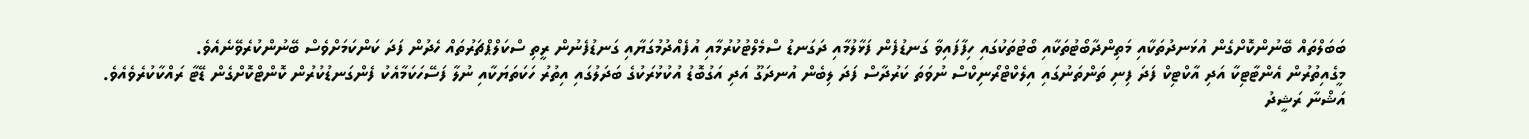ބަބަލްތައް ބޭނުންކޮށްގެން އުޅަނދުތަކާއި މަތިންދާބޯޓުތަކާއި ބޯޓުތަކުގައި ހިފާފައިވާ ގަނޑުފެން ފަޅާލުމާއި ދަގަނޑު ސްމެލްޓުކުރުމާއި އުފެއްދުމުގަޔާއި ގަނޑުފެނުން ރީތި ސްކަލްޕްޗަރުތައް ހެދުން ފަދަ ކަންކަމަށްވެސް ބޭނުންކުރެވޭނެއެވެ.
މީގެއިތުރުން އެންޓާޓިކާ އަދި އާކްޓިކް ފަދަ ފިނި ތަންތަނުގައި އިލެކްޓްރޯނިކްސް ނުވަތަ ކަރުދާސް ފަދަ ލިބެން އުނދަގޫ އަދި އަގުބޮޑު އުކުޅުރަކުގެ ބަދަލުގައި އިތުރު ހަކަތަޔަކާއި ނުލާ ފަސޭހަކަމާއެކު ފެންގަނޑުކުރުން ކޮންޓްކޮށްގެން ޑޭޓާ ރައްކާކުރެވެއެވެ.
އަޝްނާ ރަޝީދު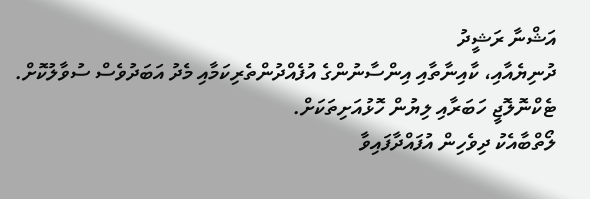އަޝްނާ ރަޝީދު
ދުނިޔެއާއި، ކާއިނާތާއި އިންސާނުންގެ އުފެއްދުންތެރިކަމާއި މެދު އަބަދުވެސް ސުވާލުކޮށް.
ޓެކްނޮލޮޖީ ހަބަރާއި ލިޔުން ހޮޅުއަށިތަކަށް.
ލޯތްބާއެކު ދިވެހިން އުފައްދާފައިވާ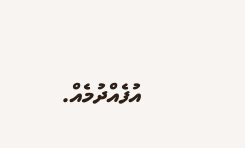އުފެއްދުމެއް.